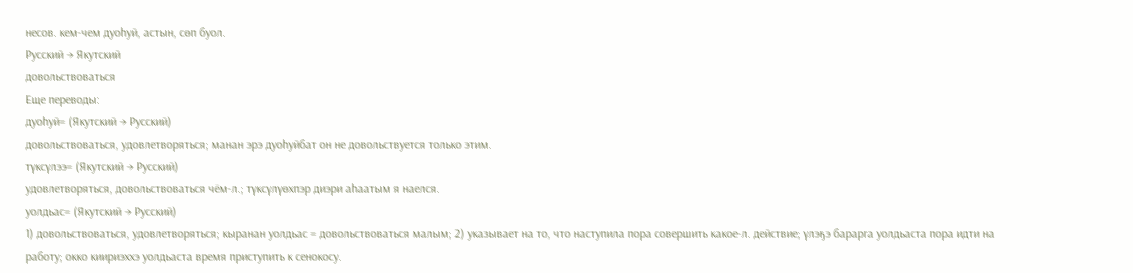несов. кем-чем дуоһуй, астын, сөп буол.
Русский → Якутский
довольствоваться
Еще переводы:
дуоһуй= (Якутский → Русский)
довольствоваться, удовлетворяться; манан эрэ дуоһуйбат он не довольствуется только этим.
түксүлээ= (Якутский → Русский)
удовлетворяться, довольствоваться чём-л.; түксүлүөхпэр диэри аһаатым я наелся.
уолдьас= (Якутский → Русский)
1) довольствоваться, удовлетворяться; кыранан уолдьас = довольствоваться малым; 2) указывает на то, что наступила пора совершить какое-л. действие; үлэҕэ барарга уолдьаста пора идти на работу; окко киириэххэ уолдьаста время приступить к сенокосу.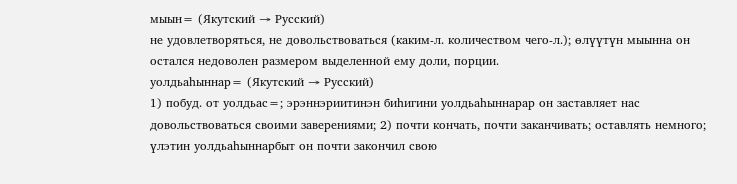мыын= (Якутский → Русский)
не удовлетворяться, не довольствоваться (каким-л. количеством чего-л.); өлүүтүн мыынна он остался недоволен размером выделенной ему доли, порции.
уолдьаһыннар= (Якутский → Русский)
1) побуд. от уолдьас=; эрэннэриитинэн биһигини уолдьаһыннарар он заставляет нас довольствоваться своими заверениями; 2) почти кончать, почти заканчивать; оставлять немного; үлэтин уолдьаһыннарбыт он почти закончил свою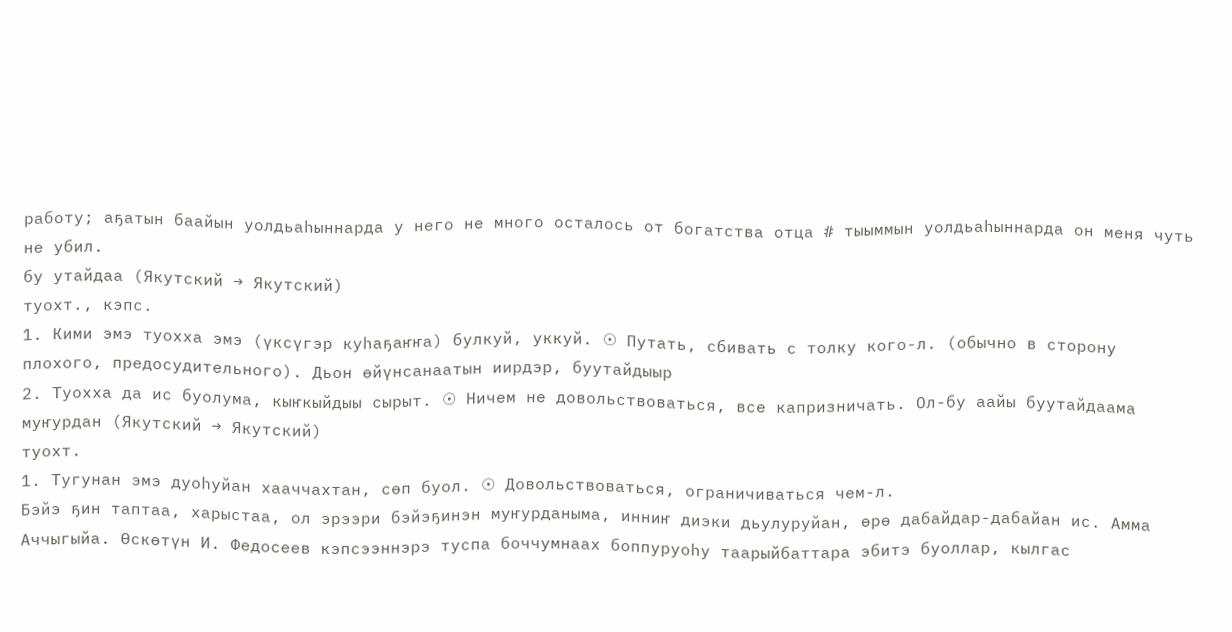работу; аҕатын баайын уолдьаһыннарда у него не много осталось от богатства отца # тыыммын уолдьаһыннарда он меня чуть не убил.
бу утайдаа (Якутский → Якутский)
туохт., кэпс.
1. Кими эмэ туохха эмэ (үксүгэр куһаҕаҥҥа) булкуй, уккуй. ☉ Путать, сбивать с толку кого-л. (обычно в сторону плохого, предосудительного). Дьон өйүнсанаатын иирдэр, буутайдыыр
2. Туохха да ис буолума, кыҥкыйдыы сырыт. ☉ Ничем не довольствоваться, все капризничать. Ол-бу аайы буутайдаама
муҥурдан (Якутский → Якутский)
туохт.
1. Тугунан эмэ дуоһуйан хааччахтан, сөп буол. ☉ Довольствоваться, ограничиваться чем-л.
Бэйэ ҕин таптаа, харыстаа, ол эрээри бэйэҕинэн муҥурданыма, инниҥ диэки дьулуруйан, өрө дабайдар-дабайан ис. Амма Аччыгыйа. Өскөтүн И. Федосеев кэпсээннэрэ туспа боччумнаах боппуруоһу таарыйбаттара эбитэ буоллар, кылгас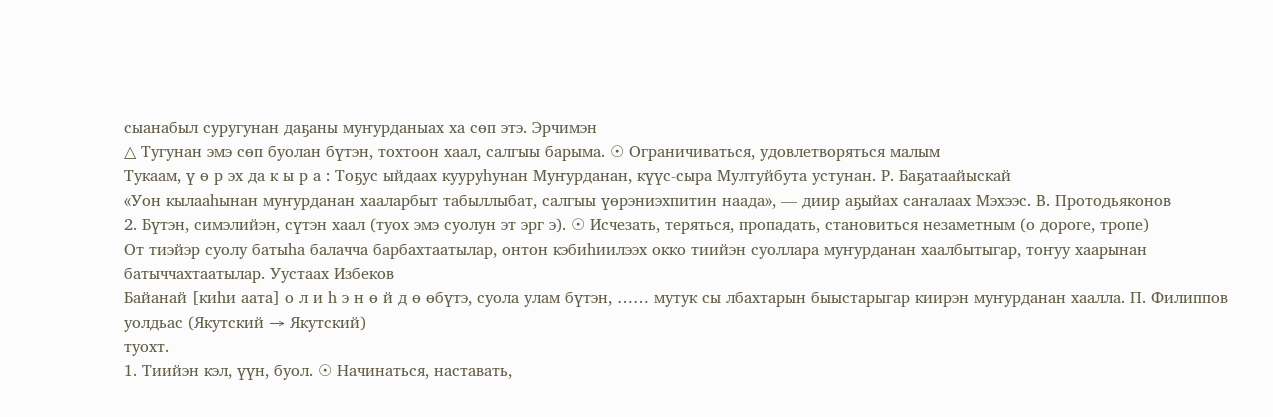сыанабыл суругунан даҕаны муҥурданыах ха сөп этэ. Эрчимэн
△ Тугунан эмэ сөп буолан бүтэн, тохтоон хаал, салгыы барыма. ☉ Ограничиваться, удовлетворяться малым
Тукаам, ү ө р эх да к ы р а : Тоҕус ыйдаах кууруһунан Муҥурданан, күүс-сыра Мултуйбута устунан. Р. Баҕатаайыскай
«Уон кылааһынан муҥурданан хааларбыт табыллыбат, салгыы үөрэниэхпитин наада», — диир аҕыйах саҥалаах Мэхээс. В. Протодьяконов
2. Бүтэн, симэлийэн, сүтэн хаал (туох эмэ суолун эт эрг э). ☉ Исчезать, теряться, пропадать, становиться незаметным (о дороге, тропе)
От тиэйэр суолу батыһа балачча барбахтаатылар, онтон кэбиһиилээх окко тиийэн суоллара муҥурданан хаалбытыгар, тоҥуу хаарынан батыччахтаатылар. Уустаах Избеков
Байанай [киһи аата] о л и һ э н ө й д ө өбүтэ, суола улам бүтэн, …… мутук сы лбахтарын быыстарыгар киирэн муҥурданан хаалла. П. Филиппов
уолдьас (Якутский → Якутский)
туохт.
1. Тиийэн кэл, үүн, буол. ☉ Начинаться, наставать,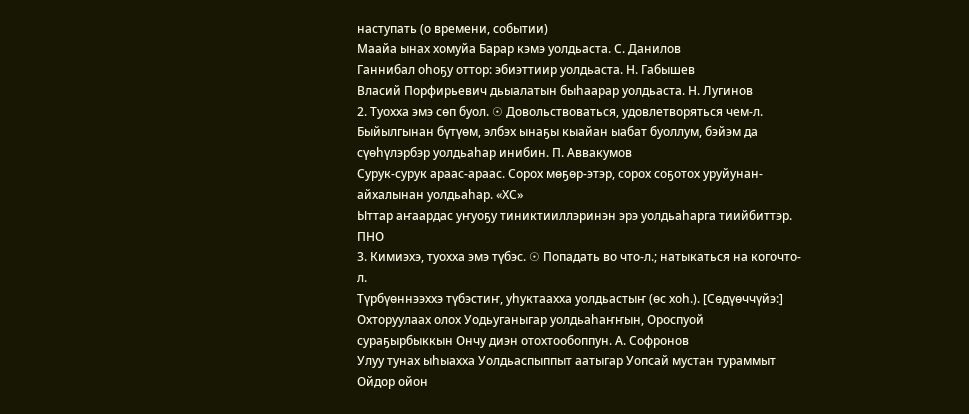наступать (о времени, событии)
Маайа ынах хомуйа Барар кэмэ уолдьаста. С. Данилов
Ганнибал оһоҕу оттор: эбиэттиир уолдьаста. Н. Габышев
Власий Порфирьевич дьыалатын быһаарар уолдьаста. Н. Лугинов
2. Туохха эмэ сөп буол. ☉ Довольствоваться, удовлетворяться чем-л.
Быйылгынан бүтүөм, элбэх ынаҕы кыайан ыабат буоллум, бэйэм да сүөһүлэрбэр уолдьаһар инибин. П. Аввакумов
Сурук-сурук араас-араас. Сорох мөҕөр-этэр, сорох соҕотох уруйунан-айхалынан уолдьаһар. «ХС»
Ыттар аҥаардас уҥуоҕу тиниктииллэринэн эрэ уолдьаһарга тиийбиттэр. ПНО
3. Кимиэхэ, туохха эмэ түбэс. ☉ Попадать во что-л.; натыкаться на когочто-л.
Түрбүөннээххэ түбэстиҥ, уһуктаахха уолдьастыҥ (өс хоһ.). [Сөдүөччүйэ:] Охторуулаах олох Уодьуганыгар уолдьаһаҥҥын, Ороспуой сураҕырбыккын Ончу диэн отохтообоппун. А. Софронов
Улуу тунах ыһыахха Уолдьаспыппыт аатыгар Уопсай мустан тураммыт Ойдор ойон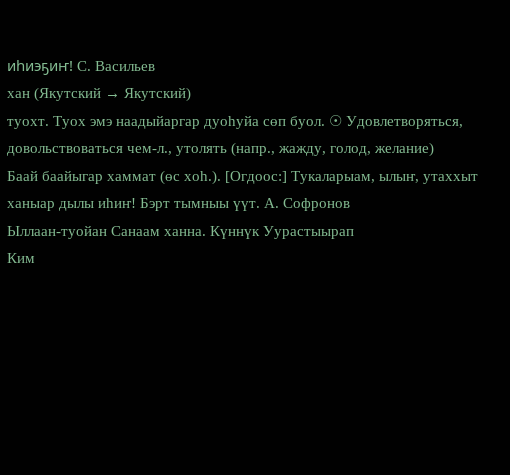иһиэҕиҥ! С. Васильев
хан (Якутский → Якутский)
туохт. Туох эмэ наадыйаргар дуоһуйа сөп буол. ☉ Удовлетворяться, довольствоваться чем-л., утолять (напр., жажду, голод, желание)
Баай баайыгар хаммат (өс хоһ.). [Огдоос:] Тукаларыам, ылыҥ, утаххыт ханыар дылы иһиҥ! Бэрт тымныы үүт. А. Софронов
Ыллаан-туойан Санаам ханна. Күннүк Уурастыырап
Ким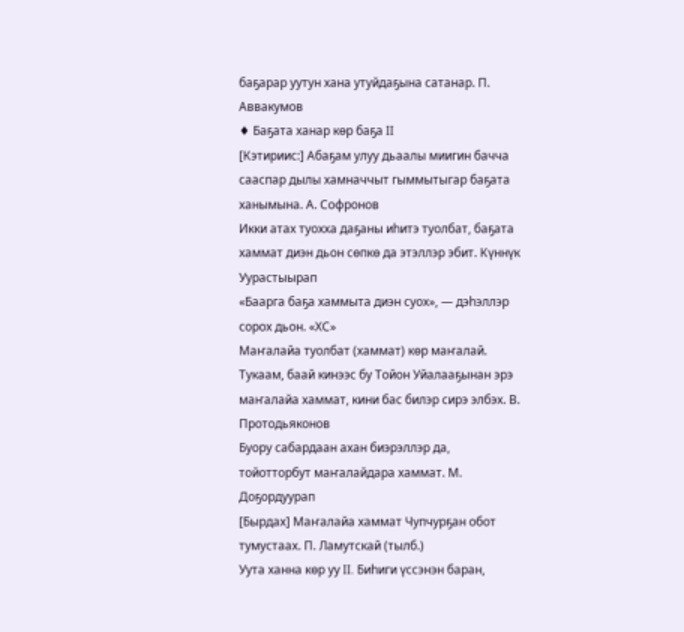баҕарар уутун хана утуйдаҕына сатанар. П. Аввакумов
♦ Баҕата ханар көр баҕа II
[Кэтириис:] Абаҕам улуу дьаалы миигин бачча сааспар дылы хамначчыт гыммытыгар баҕата ханымына. А. Софронов
Икки атах туохха даҕаны иһитэ туолбат, баҕата хаммат диэн дьон сөпкө да этэллэр эбит. Күннүк Уурастыырап
«Баарга баҕа хаммыта диэн суох», — дэһэллэр сорох дьон. «ХС»
Маҥалайа туолбат (хаммат) көр маҥалай. Тукаам, баай кинээс бу Тойон Уйалааҕынан эрэ маҥалайа хаммат, кини бас билэр сирэ элбэх. В. Протодьяконов
Буору сабардаан ахан биэрэллэр да, тойотторбут маҥалайдара хаммат. М. Доҕордуурап
[Бырдах] Маҥалайа хаммат Чупчурҕан обот тумустаах. П. Ламутскай (тылб.)
Уута ханна көр уу II. Биһиги үссэнэн баран,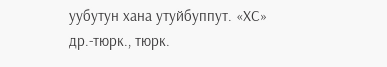уубутун хана утуйбуппут. «ХС»
др.-тюрк., тюрк.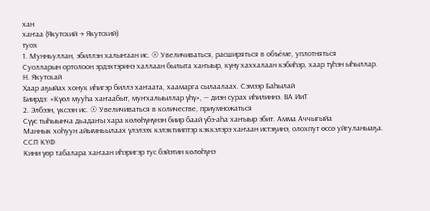хан
хаҥаа (Якутский → Якутский)
туох
1. Мунньуллан, эбиллэн халыҥаан ис. ☉ Увеличиваться, расширяться в объёме, уплотняться
Суолларын ортолоон эрдэхтэринэ халлаан былыта хаҥыыр, күнү хаххалаан кэбиһэр, хаар түһэн ыһыллар. Н. Якутскай
Хаар аҕыйах хонук иһигэр биллэ хаҥаата, хаамарга сылаалаах. Сэмээр Баһылай
Биирдэ: «Күөл мууһа хаҥаабыт, муҥхалыыллар үһү», — диэн сурах иһилиннэ. ВА ИиТ
2. Элбээн, үксээн ис. ☉ Увеличиваться в количестве, приумножаться
Сүүс тыһыынча дьадаҥы хара көлөһүнүнэн биир баай үбэ-аһа хаҥыыр эбит. Амма Аччыгыйа
Маннык хоһуун айымньылаах үлэлээх кэлэктииптэр кэккэлэрэ хаҥаан истэҕинэ, олохпут өссө уйгуланыаҕа. ССП КҮФ
Кини үөр табалара хаҥаан иһэригэр тус бэйэтин көлөһүнэ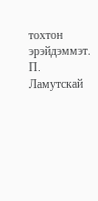тохтон эрэйдэммэт. П. Ламутскай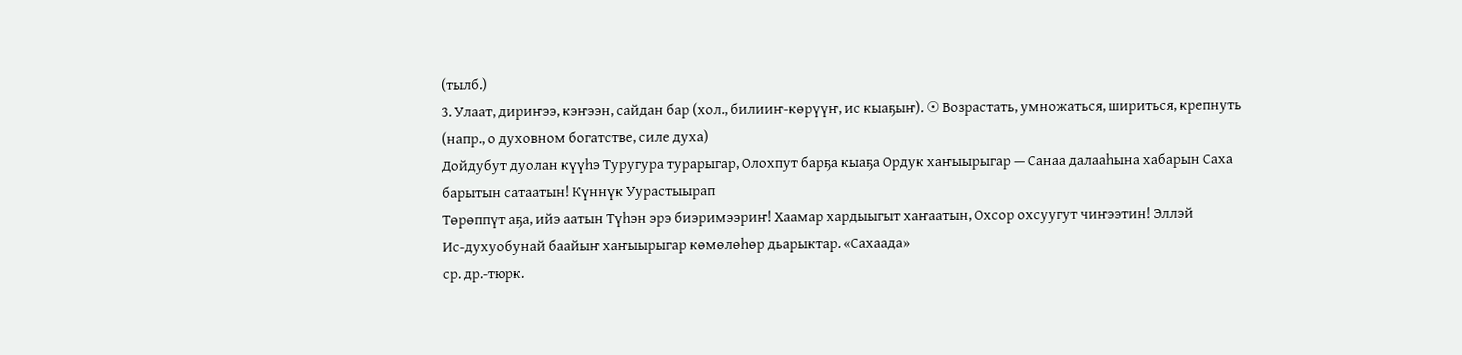(тылб.)
3. Улаат, дириҥээ, кэҥээн, сайдан бар (хол., билииҥ-көрүүҥ, ис кыаҕыҥ). ☉ Возрастать, умножаться, шириться, крепнуть (напр., о духовном богатстве, силе духа)
Дойдубут дуолан күүһэ Туругура турарыгар, Олохпут барҕа кыаҕа Ордук хаҥыырыгар — Санаа далааһына хабарын Саха барытын сатаатын! Күннүк Уурастыырап
Төрөппүт аҕа, ийэ аатын Түһэн эрэ биэримээриҥ! Хаамар хардыыгыт хаҥаатын, Охсор охсуугут чиҥээтин! Эллэй
Ис-духуобунай баайыҥ хаҥыырыгар көмөлөһөр дьарыктар. «Сахаада»
ср. др.-тюрк.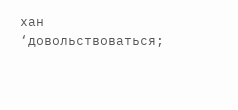хан ‘довольствоваться;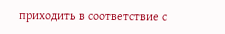приходить в соответствие с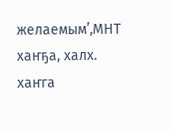желаемым’,МНТ хаҥҕа, халх. хаҥга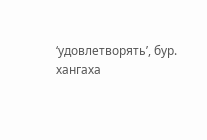‘удовлетворять’, бур. хангаха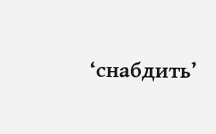‘снабдить’